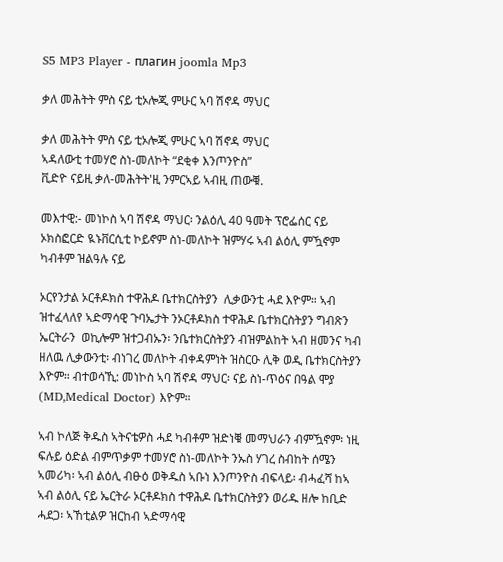S5 MP3 Player - плагин joomla Mp3

ቃለ መሕትት ምስ ናይ ቲኦሎጂ ምሁር ኣባ ሽኖዳ ማህር

ቃለ መሕትት ምስ ናይ ቲኦሎጂ ምሁር ኣባ ሽኖዳ ማህር
ኣዳለውቲ ተመሃሮ ስነ-መለኮት “ደቂቀ እንጦንዮስ”
ቪድዮ ናይዚ ቃለ-መሕትት'ዚ ንምርኣይ ኣብዚ ጠውቑ.

መእተዊ:- መነኮስ ኣባ ሽኖዳ ማህር፡ ንልዕሊ 40 ዓመት ፕሮፌሰር ናይ ኦክስፎርድ ዪኑቨርሲቲ ኮይኖም ስነ-መለኮት ዝምሃሩ ኣብ ልዕሊ ምዃኖም ካብቶም ዝልዓሉ ናይ

ኦርየንታል ኦርቶዶክስ ተዋሕዶ ቤተክርስትያን  ሊቃውንቲ ሓደ እዮም። ኣብ ዝተፈላለየ ኣድማሳዊ ጉባኤታት ንኦርቶዶክስ ተዋሕዶ ቤተክርስትያን ግብጽን ኤርትራን  ወኪሎም ዝተጋብኡን፡ ንቤተክርስትያን ብዝምልከት ኣብ ዘመንና ካብ ዘለዉ ሊቃውንቲ፡ ብነገረ መለኮት ብቀዳምነት ዝስርዑ ሊቅ ወዲ ቤተክርስትያን እዮም። ብተወሳኺ: መነኮስ ኣባ ሽኖዳ ማህር፡ ናይ ስነ-ጥዕና በዓል ሞያ (MD,Medical Doctor) እዮም።

ኣብ ኮለጅ ቅዱስ ኣትናቴዎስ ሓደ ካብቶም ዝድነቑ መማህራን ብምዃኖም፡ ነዚ ፍሉይ ዕድል ብምጥቃም ተመሃሮ ስነ-መለኮት ንኡስ ሃገረ ስብከት ሰሜን ኣመሪካ፡ ኣብ ልዕሊ ብፁዕ ወቅዱስ ኣቡነ እንጦንዮስ ብፍላይ፡ ብሓፈሻ ከኣ ኣብ ልዕሊ ናይ ኤርትራ ኦርቶዶክስ ተዋሕዶ ቤተክርስትያን ወሪዱ ዘሎ ከቢድ ሓደጋ፡ ኣኸቲልዎ ዝርከብ ኣድማሳዊ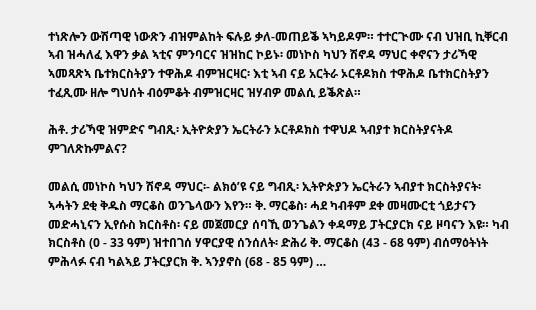ተነጽሎን ውሽጣዊ ነውጽን ብዝምልከት ፍሉይ ቃለ-መጠይቕ ኣካይዶም። ተተርጒሙ ናብ ህዝቢ ኪቐርብ ኣብ ዝሓለፈ እዋን ቃል ኣቲና ምንባርና ዝዝከር ኮይኑ፡ መነኮስ ካህን ሽኖዳ ማህር ቀኖናን ታሪኻዊ ኣመጻጽኣ ቤተክርስትያን ተዋሕዶ ብምዝርዛር፡ እቲ ኣብ ናይ አርትራ ኦርቶዶክስ ተዋሕዶ ቤተክርስትያን ተፈጺሙ ዘሎ ግህሰት ብዕምቆት ብምዝርዛር ዝሃብዎ መልሲ ይቕጽል።

ሕቶ. ታሪኻዊ ዝምድና ግብጺ፡ ኢትዮጵያን ኤርትራን ኦርቶዶክስ ተዋህዶ ኣብያተ ክርስትያናትዶ ምገለጽኩምልና?

መልሲ መነኮስ ካህን ሽኖዳ ማህር፡- ልክዕ’ዩ ናይ ግብጺ፡ ኢትዮጵያን ኤርትራን ኣብያተ ክርስትያናት፡ ኣሓትን ደቂ ቅዱስ ማርቆስ ወንጌላውን እየን። ቅ. ማርቆስ፡ ሓደ ካብቶም ደቀ መዛሙርቲ ጎይታናን መድሓኒናን ኢየሱስ ክርስቶስ፡ ናይ መጀመርያ ሰባኺ ወንጌልን ቀዳማይ ፓትርያርክ ናይ ዞባናን እዩ። ካብ ክርስቶስ (0 - 33 ዓም) ዝተበገሰ ሃዋርያዊ ሰንሰለት፡ ድሕሪ ቅ. ማርቆስ (43 - 68 ዓም) ብሰማዕትነት ምሕላፉ ናብ ካልኣይ ፓትርያርክ ቅ. ኣንያኖስ (68 - 85 ዓም) …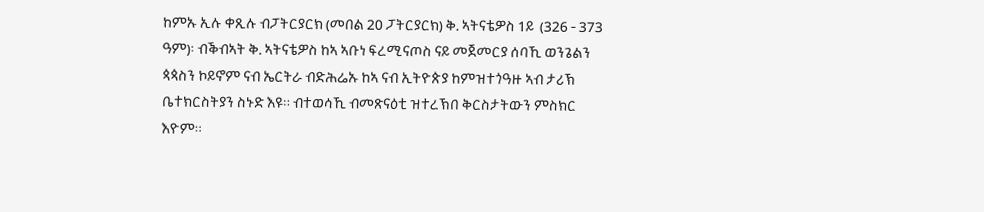ከምኡ ኢሉ ቀጺሉ ብፓትርያርክ (መበል 20 ፓትርያርክ) ቅ. ኣትናቴዎስ 1ይ  (326 - 373 ዓም)፡ ብቕብኣት ቅ. ኣትናቴዎስ ከኣ ኣቡነ ፍረሚናጦስ ናይ መጀመርያ ሰባኺ ወንጌልን ጳጳስን ኮይኖም ናብ ኤርትራ ብድሕሬኡ ከኣ ናብ ኢትዮጵያ ከምዝተጎዓዙ ኣብ ታሪኽ ቤተክርስትያን ስኑድ እዩ። ብተወሳኺ ብመጽናዕቲ ዝተረኽበ ቅርስታትውን ምስክር እዮም።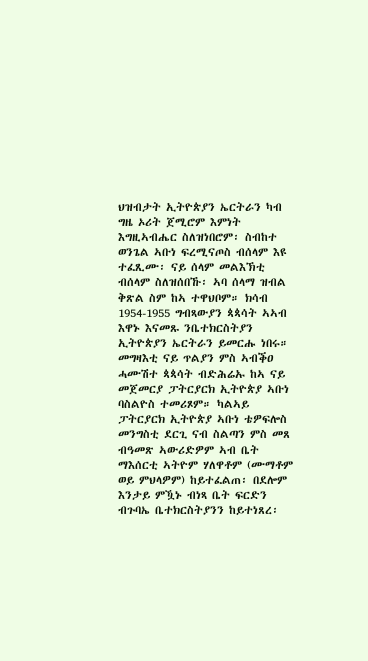ህዝብታት ኢትዮጵያን ኤርትራን ካብ ግዜ ኦሪት ጀሚሮም እምነት እግዚኣብሔር ስለዝነበሮም፡ ስብከተ ወንጌል ኣቡነ ፍረሚናጦስ ብሰላም እዩ ተፈጺሙ፡ ናይ ሰላም መልእኽቲ ብሰላም ስለዝሰበኹ፡ ኣባ ሰላማ ዝብል ቅጽል ስም ከኣ ተዋህቦም። ክሳብ 1954-1955 ግብጻውያን ጳጳሳት ኣኣብ እዋኑ እናመጹ ንቤተክርስትያን ኢትዮጵያን ኤርትራን ይመርሑ ነበሩ። መግዛእቲ ናይ ጥልያን ምስ ኣብቕዐ ሓሙሽተ ጳጳሳት ብድሕሬኡ ከኣ ናይ መጀመርያ ፓትርያርክ ኢትዮጵያ ኣቡነ ባስልዮስ ተመሪጾም። ካልኣይ ፓትርያርክ ኢትዮጵያ ኣቡነ ቴዎፍሎስ መንግስቲ ደርጊ ናብ ስልጣን ምስ መጸ ብዓመጽ ኣውሪድዎም ኣብ ቤት ማእሰርቲ ኣትዮም ሃለዋቶም (ሙማቶም ወይ ምህላዎም) ከይተፈልጠ፡ በደሎም እንታይ ምዃኑ ብነጻ ቤት ፍርድን ብጉባኤ ቤተክርስትያንን ከይተነጸረ፡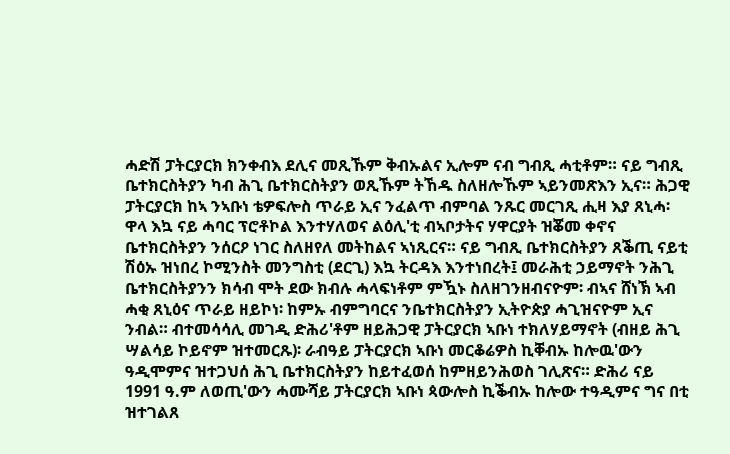ሓድሽ ፓትርያርክ ክንቀብእ ደሊና መጺኹም ቅብኡልና ኢሎም ናብ ግብጺ ሓቲቶም። ናይ ግብጺ ቤተክርስትያን ካብ ሕጊ ቤተክርስትያን ወጺኹም ትኸዱ ስለዘሎኹም ኣይንመጽእን ኢና። ሕጋዊ ፓትርያርክ ከኣ ንኣቡነ ቴዎፍሎስ ጥራይ ኢና ንፈልጥ ብምባል ንጹር መርገጺ ሒዛ እያ ጸኒሓ፡ ዋላ እኳ ናይ ሓባር ፕሮቶኮል እንተሃለወና ልዕሊ'ቲ ብኣቦታትና ሃዋርያት ዝቖመ ቀኖና ቤተክርስትያን ንሰርዖ ነገር ስለዘየለ መትከልና ኣነጺርና። ናይ ግብጺ ቤተክርስትያን ጸቕጢ ናይቲ ሽዕኡ ዝነበረ ኮሚንስት መንግስቲ (ደርጊ) እኳ ትርዳእ እንተነበረት፤ መራሕቲ ኃይማኖት ንሕጊ ቤተክርስትያንን ክሳብ ሞት ደው ክብሉ ሓላፍነቶም ምዃኑ ስለዘገንዘብናዮም፡ ብኣና ሸነኽ ኣብ ሓቂ ጸኒዕና ጥራይ ዘይኮነ፡ ከምኡ ብምግባርና ንቤተክርስትያን ኢትዮጵያ ሓጊዝናዮም ኢና ንብል። ብተመሳሳሊ መገዲ ድሕሪ'ቶም ዘይሕጋዊ ፓትርያርክ ኣቡነ ተክለሃይማኖት (ብዘይ ሕጊ ሣልሳይ ኮይኖም ዝተመርጹ)፡ ራብዓይ ፓትርያርክ ኣቡነ መርቆሬዎስ ኪቐብኡ ከሎዉ'ውን ዓዲሞምና ዝተጋህሰ ሕጊ ቤተክርስትያን ከይተፈወሰ ከምዘይንሕወስ ገሊጽና። ድሕሪ ናይ 1991 ዓ.ም ለወጢ'ውን ሓሙሻይ ፓትርያርክ ኣቡነ ጳውሎስ ኪቕብኡ ከሎው ተዓዲምና ግና በቲ ዝተገልጸ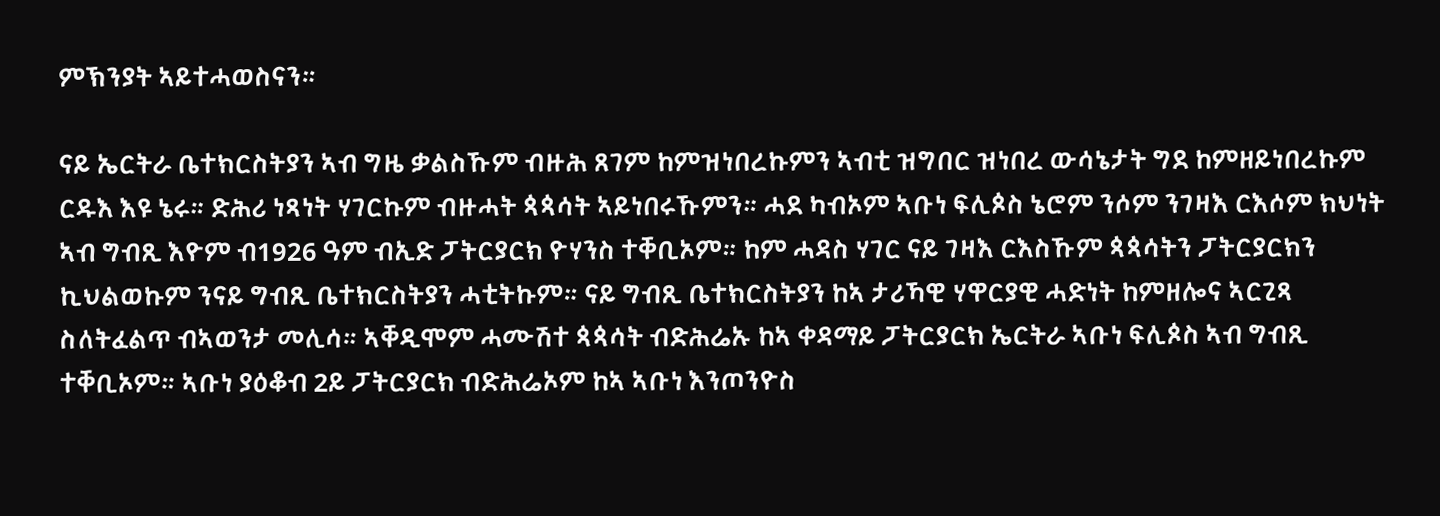ምኽንያት ኣይተሓወስናን።

ናይ ኤርትራ ቤተክርስትያን ኣብ ግዜ ቃልስኹም ብዙሕ ጸገም ከምዝነበረኩምን ኣብቲ ዝግበር ዝነበረ ውሳኔታት ግደ ከምዘይነበረኩም ርዱእ እዩ ኔሩ። ድሕሪ ነጻነት ሃገርኩም ብዙሓት ጳጳሳት ኣይነበሩኹምን። ሓደ ካብኦም ኣቡነ ፍሊጶስ ኔሮም ንሶም ንገዛእ ርእሶም ክህነት ኣብ ግብጺ እዮም ብ1926 ዓም ብኢድ ፓትርያርክ ዮሃንስ ተቐቢኦም። ከም ሓዳስ ሃገር ናይ ገዛእ ርእስኹም ጳጳሳትን ፓትርያርክን ኪህልወኩም ንናይ ግብጺ ቤተክርስትያን ሓቲትኩም። ናይ ግብጺ ቤተክርስትያን ከኣ ታሪኻዊ ሃዋርያዊ ሓድነት ከምዘሎና ኣርጊጻ ስለትፈልጥ ብኣወንታ መሊሳ። ኣቐዲሞም ሓሙሽተ ጳጳሳት ብድሕሬኡ ከኣ ቀዳማይ ፓትርያርክ ኤርትራ ኣቡነ ፍሊጶስ ኣብ ግብጺ ተቐቢኦም። ኣቡነ ያዕቆብ 2ይ ፓትርያርክ ብድሕሬኦም ከኣ ኣቡነ እንጦንዮስ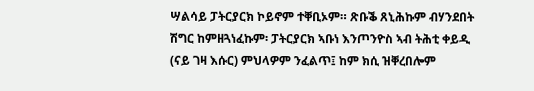ሣልሳይ ፓትርያርክ ኮይኖም ተቐቢኦም። ጽቡቕ ጸኒሕኩም ብሃንደበት ሽግር ከምዘጓነፈኩም፡ ፓትርያርክ ኣቡነ እንጦንዮስ ኣብ ትሕቲ ቀይዲ (ናይ ገዛ እሱር) ምህላዎም ንፈልጥ፤ ከም ክሲ ዝቐረበሎም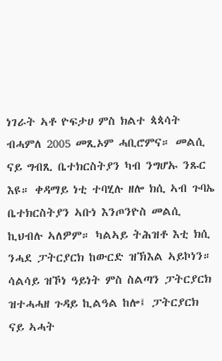ነገራት ኣቶ ዮፍታሀ ምስ ክልተ ጳጳሳት ብሓምለ 2005 መጺኦም ሓቢሮምና። መልሲ ናይ ግብጺ ቤተክርስትያን ካብ ንግሆኡ ንጹር እዩ። ቀዳማይ ነቲ ተባሂሉ ዘሎ ክሲ ኣብ ጉባኤ ቤተክርስትያን ኣቡነ እንጦንዮስ መልሲ ኪህብሉ ኣለዎም። ካልኣይ ትሕዝቶ እቲ ክሲ ንሓደ ፓትርያርክ ከውርድ ዝኽእል ኣይኮነን። ሳልሳይ ዝኾነ ዓይነት ምስ ስልጣን ፓትርያርክ ዝተሓሓዘ ጉዳይ ኪልዓል ከሎ፤ ፓትርያርክ ናይ ኣሓት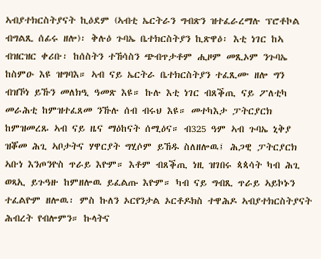ኣብያተክርስትያናት ኪዕደም (ኣብቲ ኤርትራን ግብጽን ዝተፈራረማሉ ፕሮቶኮል ብግልጺ ሰፊሩ ዘሎ)፡ ቅሉዕ ጉባኤ ቤተክርስትያን ኪጽዋዕ፡ እቲ ነገር ከኣ ብዝርዝር ቀሪቡ፡ ከሰስትን ተኸሳስን ጭብጥታቶም ሒዞም መጺኦም ንጉባኤ ከስምዑ እዩ ዝግባእ። ኣብ ናይ ኤርትራ ቤተክርስትያን ተፈጺሙ ዘሎ ግን ብዝኾነ ይኹን መለክዒ ዓመጽ እዩ። ኩሉ እቲ ነገር ብጸቕጢ ናይ ፖለቲካ መራሕቲ ከምዝተፈጸመ ንኹሉ ሰብ ብሩህ እዩ። መተካእታ ፓትርያርክ ከምዝመረጹ ኣብ ናይ ዜና ማዕከናት ሰሚዕና። ብ325 ዓም ኣብ ጉባኤ ኒቅያ ዝቖመ ሕጊ ኣቦታትና ሃዋርያት ግሂሶም ይኸዱ ስለዘሎዉ፤ ሕጋዊ ፓትርያርክ ኣቡነ እንጦንዮስ ጥራይ እዮም። እቶም ብጸቕጢ ነዚ ዝገበሩ ጳጳሳት ካብ ሕጊ ወጻኢ ይጉዓዙ ከምዘሎዉ ይፈልጡ እዮም። ካብ ናይ ግብጺ ጥራይ ኣይኮኑን ተፈልዮም ዘሎዉ፡ ምስ ኩለን ኦርየንታል ኦርቶዶክስ ተዋሕዶ ኣብያተክርስትያናት ሕብረት የብሎምን። ኩላትና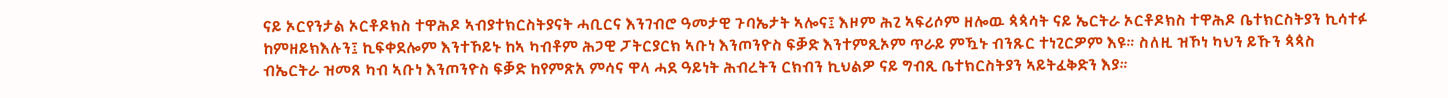ናይ ኦርየንታል ኦርቶዶክስ ተዋሕዶ ኣብያተክርስትያናት ሓቢርና እንገብሮ ዓመታዊ ጉባኤታት ኣሎና፤ እዞም ሕጊ ኣፍሪሶም ዘሎዉ ጳጳሳት ናይ ኤርትራ ኦርቶዶክስ ተዋሕዶ ቤተክርስትያን ኪሳተፉ ከምዘይክእሉን፤ ኪፍቀደሎም እንተኾይኑ ከኣ ካብቶም ሕጋዊ ፓትርያርክ ኣቡነ እንጦንዮስ ፍቓድ እንተምጺኦም ጥራይ ምዃኑ ብንጹር ተነጊርዎም እዩ። ስለዚ ዝኾነ ካህን ይኹን ጳጳስ ብኤርትራ ዝመጸ ካብ ኣቡነ እንጦንዮስ ፍቓድ ከየምጽአ ምሳና ዋላ ሓደ ዓይነት ሕብረትን ርክብን ኪህልዎ ናይ ግብጺ ቤተክርስትያን ኣይትፈቅድን እያ።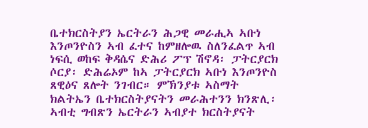ቤተክርስትያን ኤርትራን ሕጋዊ መራሒኣ ኣቡነ እንጦንዮስን ኣብ ፈተና ከምዘሎዉ ስለንፈልጥ ኣብ ነፍሲ ወከፍ ቅዳሴና ድሕሪ ፖፕ ሽኖዳ፡ ፓትርያርክ ሶርያ፡ ድሕሬኦም ከኣ ፓትርያርክ ኣቡነ እንጦንዮስ ጸዊዕና ጸሎት ንገብር። ምኽንያቱ ኣስማት ክልትኤን ቤተክርስትያናትን መራሕተንን ክንጽሊ፡ ኣብቲ ግብጽን ኤርትራን ኣብያተ ክርስትያናት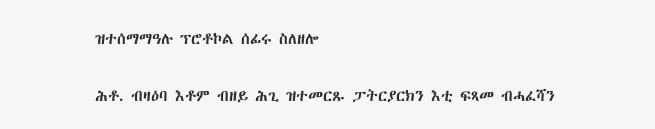ዝተሰማማዓሉ ፕሮቶኮል ሰፊሩ ስለዘሎ

ሕቶ. ብዛዕባ እቶም ብዘይ ሕጊ ዝተመርጹ ፓትርያርክን እቲ ፍጻመ ብሓፈሻን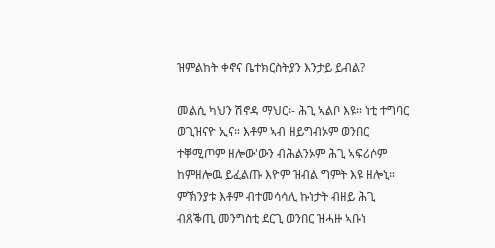ዝምልከት ቀኖና ቤተክርስትያን እንታይ ይብል?

መልሲ ካህን ሽኖዳ ማህር፡- ሕጊ ኣልቦ እዩ። ነቲ ተግባር ወጊዝናዮ ኢና። እቶም ኣብ ዘይግብኦም ወንበር ተቐሚጦም ዘሎው'ውን ብሕልንኦም ሕጊ ኣፍሪሶም ከምዘሎዉ ይፈልጡ እዮም ዝብል ግምት እዩ ዘሎኒ። ምኽንያቱ እቶም ብተመሳሳሊ ኩነታት ብዘይ ሕጊ ብጸቕጢ መንግስቲ ደርጊ ወንበር ዝሓዙ ኣቡነ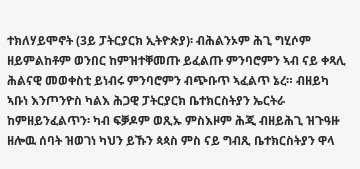ተክለሃይሞኖት (3ይ ፓትርያርክ ኢትዮጵያ)፡ ብሕልንኦም ሕጊ ግሂሶም ዘይምልከቶም ወንበር ከምዝተቐመጡ ይፈልጡ ምንባሮምን ኣብ ናይ ቀጻሊ ሕልናዊ መወቀስቲ ይነብሩ ምንባሮምን ብጭቡጥ ኣፈልጥ ኔረ። ብዘይካ ኣቡነ እንጦንዮስ ካልእ ሕጋዊ ፓትርያርክ ቤተክርስትያን ኤርትራ ከምዘይንፈልጥን፡ ካብ ፍቓዶም ወጺኡ ምስእዞም ሕጂ ብዘይሕጊ ዝጉዓዙ ዘሎዉ ሰባት ዝወገነ ካህን ይኹን ጳጳስ ምስ ናይ ግብጺ ቤተክርስትያን ዋላ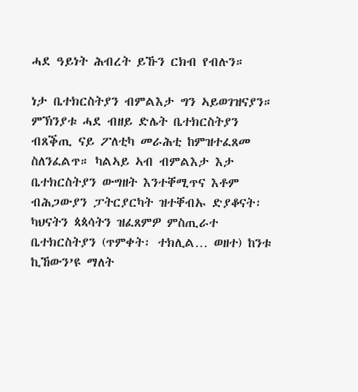ሓደ ዓይነት ሕብረት ይኹን ርክብ የብሉን።

ነታ ቤተክርስትያን ብምልእታ ግን ኣይወገዝናያን። ምኽንያቱ ሓደ ብዘይ ድሌት ቤተክርስትያን ብጸቕጢ ናይ ፖለቲካ መራሕቲ ከምዝተፈጸመ ስለንፈልጥ። ካልኣይ ኣብ ብምልእታ እታ ቤተክርስትያን ውግዘት እንተቐሚጥና እቶም ብሕጋውያን ፓትርያርካት ዝተቐብኡ ድያቆናት፡ ካህናትን ጳጳሳትን ዝፈጸምዎ ምስጢራተ ቤተክርስትያን (ጥምቀት፡ ተክሊል… ወዘተ) ከንቱ ኪኸውን’ዩ ማለት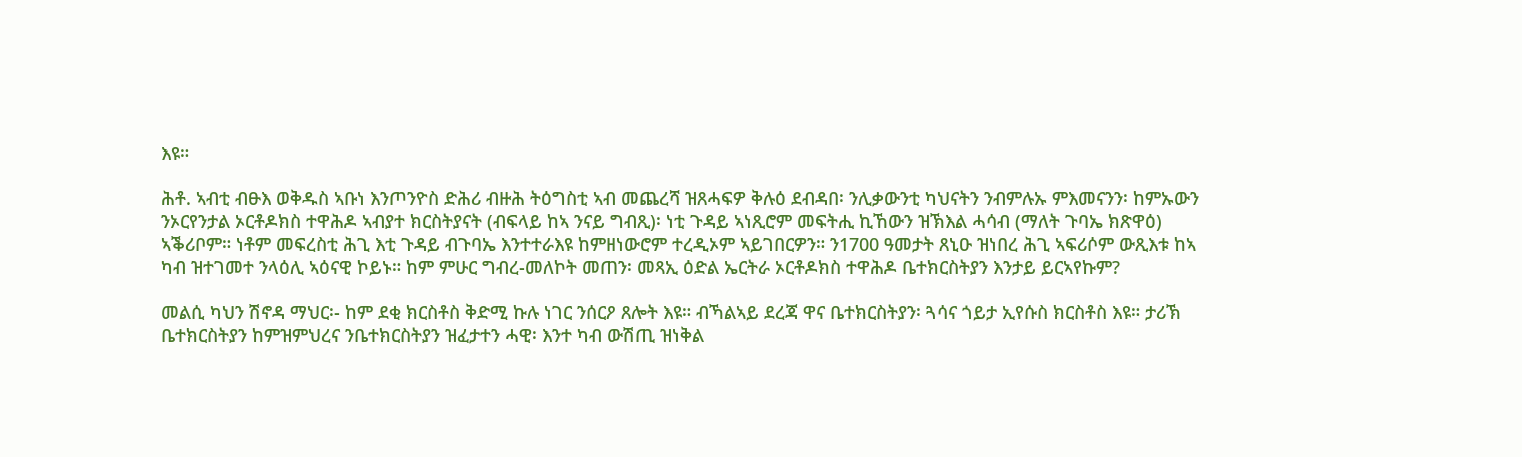እዩ።

ሕቶ. ኣብቲ ብፁእ ወቅዱስ ኣቡነ እንጦንዮስ ድሕሪ ብዙሕ ትዕግስቲ ኣብ መጨረሻ ዝጸሓፍዎ ቅሉዕ ደብዳበ፡ ንሊቃውንቲ ካህናትን ንብምሉኡ ምእመናንን፡ ከምኡውን ንኦርየንታል ኦርቶዶክስ ተዋሕዶ ኣብያተ ክርስትያናት (ብፍላይ ከኣ ንናይ ግብጺ)፡ ነቲ ጉዳይ ኣነጺሮም መፍትሒ ኪኸውን ዝኽእል ሓሳብ (ማለት ጉባኤ ክጽዋዕ) ኣቕሪቦም። ነቶም መፍረስቲ ሕጊ እቲ ጉዳይ ብጉባኤ እንተተራእዩ ከምዘነውሮም ተረዲኦም ኣይገበርዎን። ን1700 ዓመታት ጸኒዑ ዝነበረ ሕጊ ኣፍሪሶም ውጺእቱ ከኣ ካብ ዝተገመተ ንላዕሊ ኣዕናዊ ኮይኑ። ከም ምሁር ግብረ-መለኮት መጠን፡ መጻኢ ዕድል ኤርትራ ኦርቶዶክስ ተዋሕዶ ቤተክርስትያን እንታይ ይርኣየኩም?

መልሲ ካህን ሽኖዳ ማህር፡- ከም ደቂ ክርስቶስ ቅድሚ ኩሉ ነገር ንሰርዖ ጸሎት እዩ። ብኻልኣይ ደረጃ ዋና ቤተክርስትያን፡ ጓሳና ጎይታ ኢየሱስ ክርስቶስ እዩ። ታሪኽ ቤተክርስትያን ከምዝምህረና ንቤተክርስትያን ዝፈታተን ሓዊ፡ እንተ ካብ ውሽጢ ዝነቅል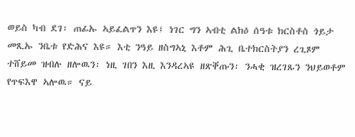ወይስ ካብ ደገ፡ ጠፊኡ ኣይፈልጥን እዩ፤ ነገር ግን ኣብቲ ልክዕ ሰዓቱ ክርስቶስ ጎይታ መጺኡ ንቤቱ የድሕና እዩ። እቲ ንዓይ ዘስግኣኒ እቶም ሕጊ ቤተክርስትያን ረጊጾም ተሸይመ ዝብሉ ዘሎዉን፡ ነዚ ገበን እዚ እንዳረኣዩ ዘጽቐጡን፡ ንሓቂ ዝረገጹን ንህይወቶም የጥፍእዋ ኣሎዉ። ናይ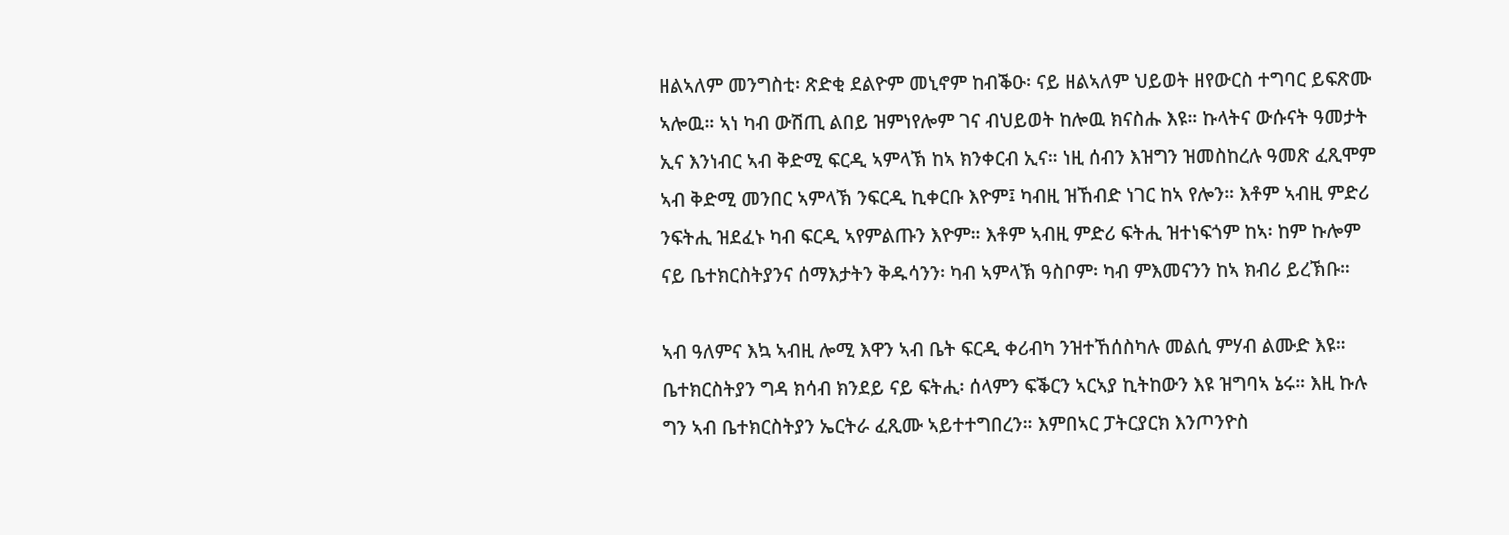ዘልኣለም መንግስቲ፡ ጽድቂ ደልዮም መኒኖም ከብቕዑ፡ ናይ ዘልኣለም ህይወት ዘየውርስ ተግባር ይፍጽሙ ኣሎዉ። ኣነ ካብ ውሽጢ ልበይ ዝምነየሎም ገና ብህይወት ከሎዉ ክናስሑ እዩ። ኩላትና ውሱናት ዓመታት ኢና እንነብር ኣብ ቅድሚ ፍርዲ ኣምላኽ ከኣ ክንቀርብ ኢና። ነዚ ሰብን እዝግን ዝመስከረሉ ዓመጽ ፈጺሞም ኣብ ቅድሚ መንበር ኣምላኽ ንፍርዲ ኪቀርቡ እዮም፤ ካብዚ ዝኸብድ ነገር ከኣ የሎን። እቶም ኣብዚ ምድሪ ንፍትሒ ዝደፈኑ ካብ ፍርዲ ኣየምልጡን እዮም። እቶም ኣብዚ ምድሪ ፍትሒ ዝተነፍጎም ከኣ፡ ከም ኩሎም ናይ ቤተክርስትያንና ሰማእታትን ቅዱሳንን፡ ካብ ኣምላኽ ዓስቦም፡ ካብ ምእመናንን ከኣ ክብሪ ይረኽቡ።

ኣብ ዓለምና እኳ ኣብዚ ሎሚ እዋን ኣብ ቤት ፍርዲ ቀሪብካ ንዝተኸሰስካሉ መልሲ ምሃብ ልሙድ እዩ። ቤተክርስትያን ግዳ ክሳብ ክንደይ ናይ ፍትሒ፡ ሰላምን ፍቕርን ኣርኣያ ኪትከውን እዩ ዝግባኣ ኔሩ። እዚ ኩሉ ግን ኣብ ቤተክርስትያን ኤርትራ ፈጺሙ ኣይተተግበረን። እምበኣር ፓትርያርክ እንጦንዮስ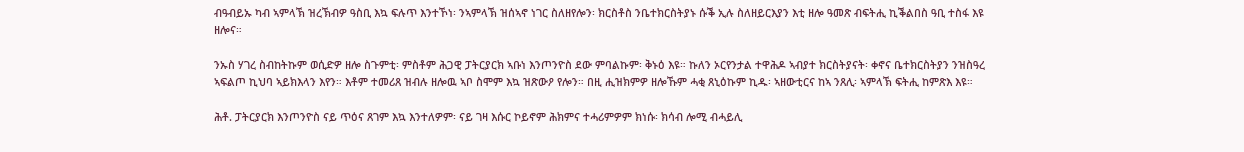ብዓብይኡ ካብ ኣምላኽ ዝረኽብዎ ዓስቢ እኳ ፍሉጥ እንተኾነ፡ ንኣምላኽ ዝሰኣኖ ነገር ስለዘየሎን፡ ክርስቶስ ንቤተክርስትያኑ ሱቕ ኢሉ ስለዘይርእያን እቲ ዘሎ ዓመጽ ብፍትሒ ኪቕልበስ ዓቢ ተስፋ እዩ ዘሎና።

ንኡስ ሃገረ ስብከትኩም ወሲድዎ ዘሎ ስጉምቲ፡ ምስቶም ሕጋዊ ፓትርያርክ ኣቡነ እንጦንዮስ ደው ምባልኩም፡ ቅኑዕ እዩ። ኩለን ኦርየንታል ተዋሕዶ ኣብያተ ክርስትያናት፡ ቀኖና ቤተክርስትያን ንዝስዓረ ኣፍልጦ ኪህባ ኣይክእላን እየን። እቶም ተመሪጸ ዝብሉ ዘሎዉ ኣቦ ስሞም እኳ ዝጽውዖ የሎን። በዚ ሒዝክምዎ ዘሎኹም ሓቂ ጸኒዕኩም ኪዱ፡ ኣዘውቲርና ከኣ ንጸሊ፡ ኣምላኽ ፍትሒ ከምጽእ እዩ።

ሕቶ. ፓትርያርክ እንጦንዮስ ናይ ጥዕና ጸገም እኳ እንተለዎም፡ ናይ ገዛ እሱር ኮይኖም ሕክምና ተሓሪምዎም ክነሱ፡ ክሳብ ሎሚ ብሓይሊ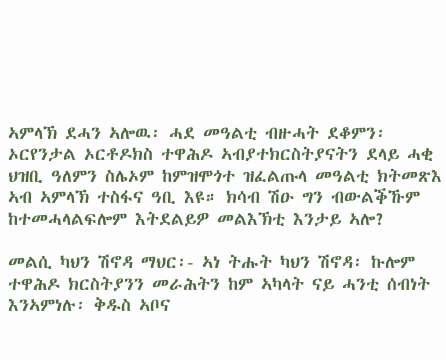ኣምላኽ ደሓን ኣሎዉ፡ ሓደ መዓልቲ ብዙሓት ደቆምን፡ ኦርየንታል ኦርቶዶክስ ተዋሕዶ ኣብያተክርስትያናትን ደላይ ሓቂ ህዝቢ ዓለምን ስሌኦም ከምዝሞጎተ ዝፈልጡላ መዓልቲ ክትመጽእ ኣብ ኣምላኽ ተስፋና ዓቢ እዩ። ክሳብ ሽዑ ግን ብውልቕኹም ከተመሓላልፍሎም እትደልይዎ መልእኽቲ እንታይ ኣሎ?

መልሲ ካህን ሽኖዳ ማህር፡- ኣነ ትሑት ካህን ሽኖዳ፡ ኩሎም ተዋሕዶ ክርስትያንን መራሕትን ከም ኣካላት ናይ ሓንቲ ሰብነት እንኣምነሉ፡ ቅዱስ ኣቦና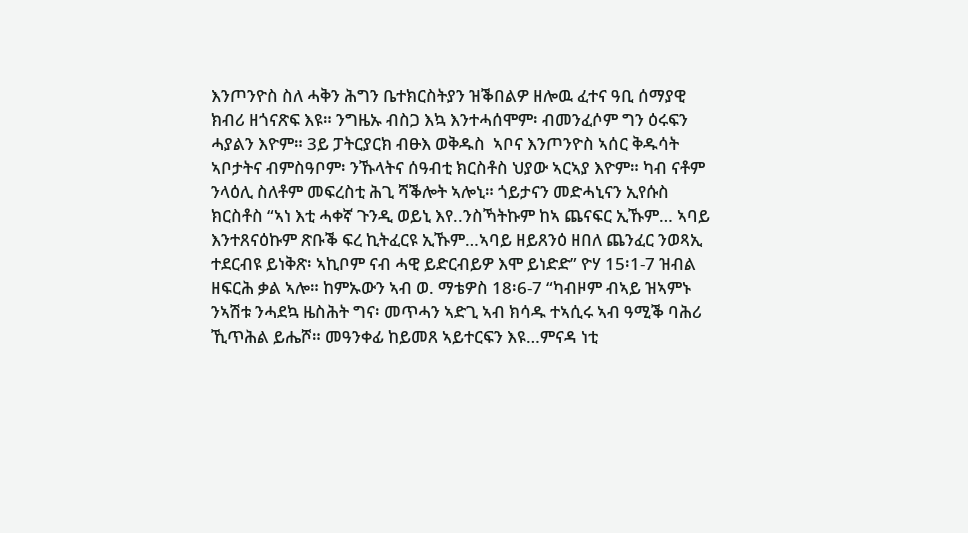እንጦንዮስ ስለ ሓቅን ሕግን ቤተክርስትያን ዝቕበልዎ ዘሎዉ ፈተና ዓቢ ሰማያዊ ክብሪ ዘጎናጽፍ እዩ። ንግዜኡ ብስጋ እኳ እንተሓሰሞም፡ ብመንፈሶም ግን ዕሩፍን ሓያልን እዮም። 3ይ ፓትርያርክ ብፁእ ወቅዱስ  ኣቦና እንጦንዮስ ኣሰር ቅዱሳት ኣቦታትና ብምስዓቦም፡ ንኹላትና ሰዓብቲ ክርስቶስ ህያው ኣርኣያ እዮም። ካብ ናቶም ንላዕሊ ስለቶም መፍረስቲ ሕጊ ሻቕሎት ኣሎኒ። ጎይታናን መድሓኒናን ኢየሱስ ክርስቶስ “ኣነ እቲ ሓቀኛ ጉንዲ ወይኒ እየ..ንስኻትኩም ከኣ ጨናፍር ኢኹም… ኣባይ እንተጸናዕኩም ጽቡቕ ፍረ ኪትፈርዩ ኢኹም…ኣባይ ዘይጸንዕ ዘበለ ጨንፈር ንወጻኢ ተደርብዩ ይነቅጽ፡ ኣኪቦም ናብ ሓዊ ይድርብይዎ እሞ ይነድድ” ዮሃ 15፡1-7 ዝብል ዘፍርሕ ቃል ኣሎ። ከምኡውን ኣብ ወ. ማቴዎስ 18፡6-7 “ካብዞም ብኣይ ዝኣምኑ ንኣሽቱ ንሓደኳ ዜስሕት ግና፡ መጥሓን ኣድጊ ኣብ ክሳዱ ተኣሲሩ ኣብ ዓሚቕ ባሕሪ ኺጥሕል ይሔሾ። መዓንቀፊ ከይመጸ ኣይተርፍን እዩ…ምናዳ ነቲ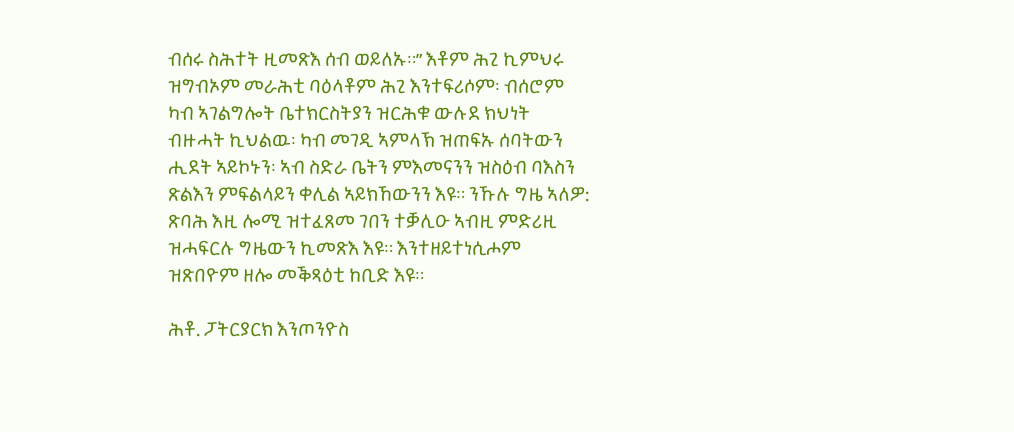ብሰሩ ስሕተት ዚመጽእ ሰብ ወይለኡ።” እቶም ሕጊ ኪምህሩ ዝግብኦም መራሕቲ ባዕላቶም ሕጊ እንተፍሪሶም፡ ብሰሮም ካብ ኣገልግሎት ቤተክርስትያን ዝርሕቁ ውሉደ ክህነት ብዙሓት ኪህልዉ፡ ካብ መገዲ ኣምላኽ ዝጠፍኡ ሰባትውን ሒደት ኣይኮኑን፡ ኣብ ስድራ ቤትን ምእመናንን ዝስዕብ ባእስን ጽልእን ምፍልላይን ቀሊል ኣይክኸውንን እዩ። ንኹሉ ግዜ ኣለዎ: ጽባሕ እዚ ሎሚ ዝተፈጸመ ገበን ተቓሊዑ ኣብዚ ምድሪዚ ዝሓፍርሉ ግዜውን ኪመጽእ እዩ። እንተዘይተነሲሖም ዝጽበዮም ዘሎ መቕጻዕቲ ከቢድ እዩ።

ሕቶ. ፓትርያርክ እንጦንዮስ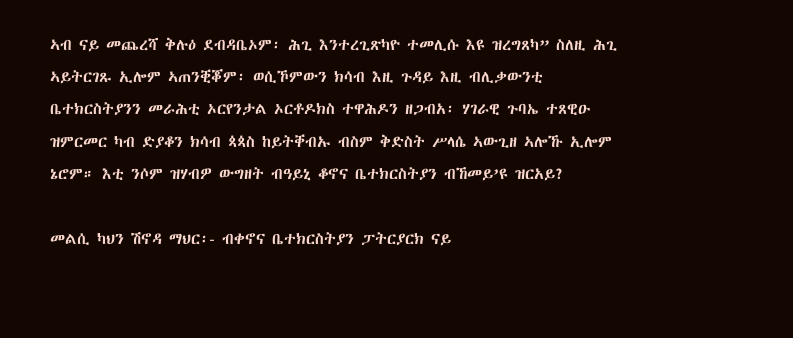ኣብ ናይ መጨረሻ ቅሉዕ ደብዳቤኦም፡ ሕጊ እንተረጊጽካዮ ተመሊሱ እዩ ዝረግጸካ” ስለዚ ሕጊ ኣይትርገጹ ኢሎም ኣጠንቒቖም፡ ወሲኾምውን ክሳብ እዚ ጉዳይ እዚ ብሊቃውንቲ ቤተክርስትያንን መራሕቲ ኦርየንታል ኦርቶዶክስ ተዋሕዶን ዘጋብአ፡ ሃገራዊ ጉባኤ ተጸዊዑ ዝምርመር ካብ ድያቆን ክሳብ ጳጳስ ከይትቐብኡ ብስም ቅድስት ሥላሴ ኣውጊዘ ኣሎኹ ኢሎም ኔሮም። እቲ ንሶም ዝሃብዎ ውግዘት ብዓይኒ ቆኖና ቤተክርስትያን ብኸመይ’ዩ ዝርአይ?

መልሲ ካህን ሽኖዳ ማህር፡- ብቀኖና ቤተክርስትያን ፓትርያርክ ናይ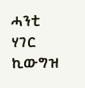ሓንቲ ሃገር ኪውግዝ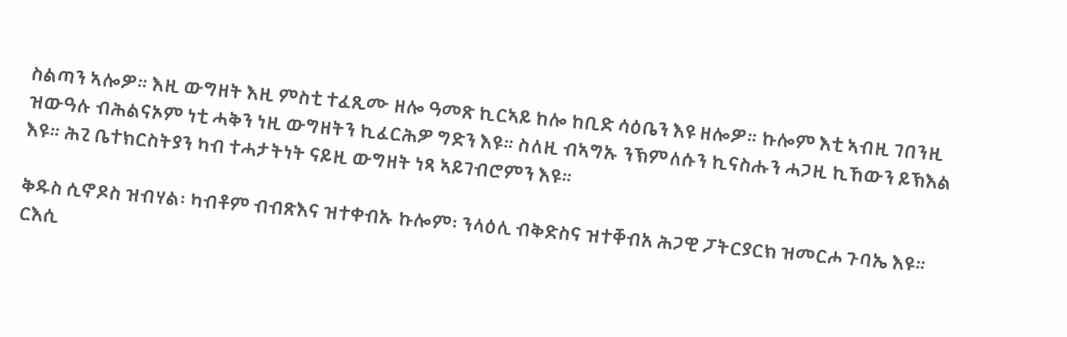ስልጣን ኣሎዎ። እዚ ውግዘት እዚ ምስቲ ተፈጺሙ ዘሎ ዓመጽ ኪርኣይ ከሎ ከቢድ ሳዕቤን እዩ ዘሎዎ። ኩሎም እቲ ኣብዚ ገበንዚ ዝውዓሉ ብሕልናኦም ነቲ ሓቅን ነዚ ውግዘትን ኪፈርሕዎ ግድን እዩ። ስለዚ ብኣግኡ ንኽምለሱን ኪናስሑን ሓጋዚ ኪኸውን ይኽእል እዩ። ሕጊ ቤተክርስትያን ካብ ተሓታትነት ናይዚ ውግዘት ነጻ ኣይገብሮምን እዩ።

ቅዱስ ሲኖዶስ ዝብሃል፡ ካብቶም ብብጽእና ዝተቀብኡ ኩሎም፡ ንላዕሊ ብቅድስና ዝተቐብአ ሕጋዊ ፓትርያርክ ዝመርሖ ጉባኤ እዩ። ርእሲ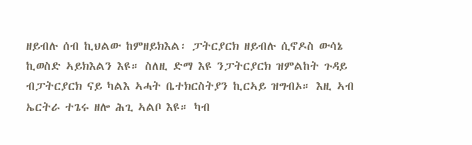ዘይብሉ ሰብ ኪህልው ከምዘይክእል፡ ፓትርያርክ ዘይብሉ ሲኖዶስ ውሳኔ ኪወስድ ኣይክእልን እዩ። ስለዚ ድማ እዩ ንፓትርያርክ ዝምልከት ጉዳይ ብፓትርያርክ ናይ ካልእ ኣሓት ቤተክርስትያን ኪርኣይ ዝግብኦ። እዚ ኣብ ኤርትራ ተጌሩ ዘሎ ሕጊ ኣልቦ እዩ። ካብ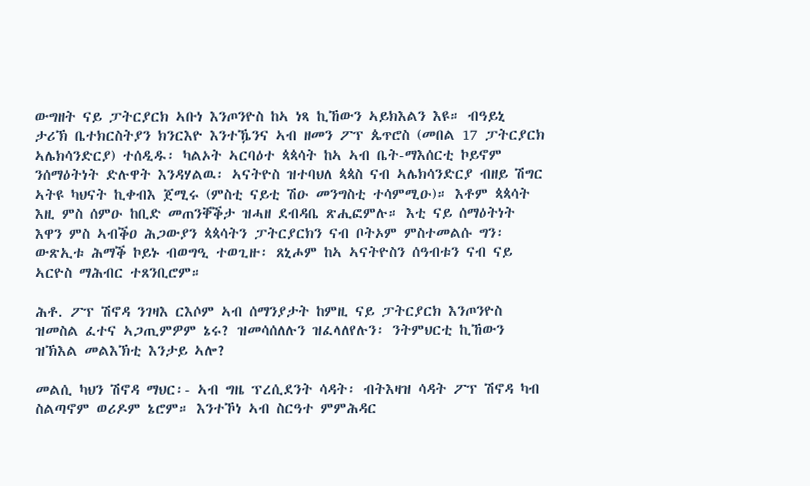ውግዘት ናይ ፓትርያርክ ኣቡነ እንጦንዮስ ከኣ ነጻ ኪኸውን ኣይክእልን እዩ። ብዓይኒ ታሪኽ ቤተክርስትያን ክንርእዮ እንተዄንና ኣብ ዘመን ፖፕ ጴጥሮስ (መበል 17 ፓትርያርክ ኣሌክሳንድርያ) ተሰዲዱ፡ ካልኦት ኣርባዕተ ጳጳሳት ከኣ ኣብ ቤት-ማእሰርቲ ኮይኖም ንሰማዕትነት ድሉዋት እንዳሃልዉ፡ ኣናትዮስ ዝተባህለ ጳጳስ ናብ ኣሌክሳንድርያ ብዘይ ሽግር ኣትዩ ካህናት ኪቀብእ ጀሚሩ (ምስቲ ናይቲ ሽዑ መንግስቲ ተሳምሚዑ)። እቶም ጳጳሳት እዚ ምስ ሰምዑ ከቢድ መጠንቐቕታ ዝሓዘ ደብዳቤ ጽሒፎምሉ። እቲ ናይ ሰማዕትነት እዋን ምስ ኣብቕዐ ሕጋውያን ጳጳሳትን ፓትርያርክን ናብ ቦትኦም ምስተመልሱ ግን፡ ውጽኢቱ ሕማቕ ኮይኑ ብወግዒ ተወጊዙ፡ ጸኒሖም ከኣ ኣናትዮስን ሰዓብቱን ናብ ናይ ኣርዮስ ማሕብር ተጸንቢሮም።

ሕቶ. ፖፕ ሽኖዳ ንገዛእ ርእሶም ኣብ ሰማንያታት ከምዚ ናይ ፓትርያርክ እንጦንዮስ ዝመስል ፈተና ኣጋጢምዎም ኔሩ? ዝመሳሰለሉን ዝፈላለየሉን፡ ንትምህርቲ ኪኸውን ዝኽእል መልእኽቲ እንታይ ኣሎ?

መልሲ ካህን ሽኖዳ ማህር፡- ኣብ ግዜ ፕረሲደንት ሳዳት፡ ብትእዛዝ ሳዳት ፖፕ ሽኖዳ ካብ ስልጣኖም ወሪዶም ኔሮም። እንተኾነ ኣብ ስርዓተ ምምሕዳር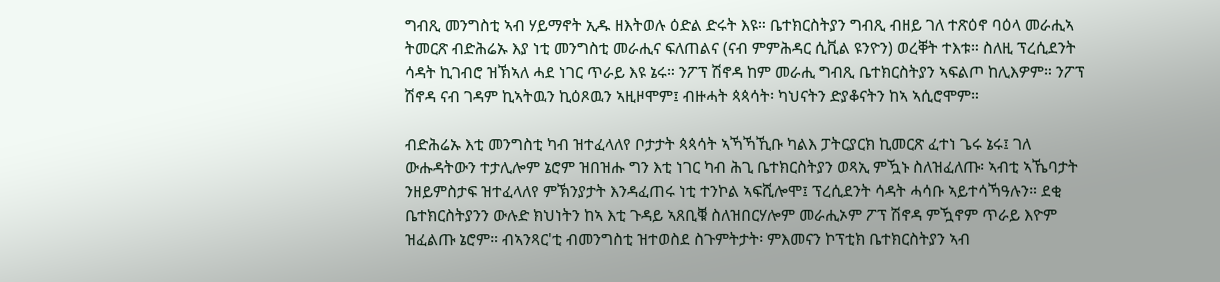ግብጺ መንግስቲ ኣብ ሃይማኖት ኢዱ ዘእትወሉ ዕድል ድሩት እዩ። ቤተክርስትያን ግብጺ ብዘይ ገለ ተጽዕኖ ባዕላ መራሒኣ ትመርጽ ብድሕሬኡ እያ ነቲ መንግስቲ መራሒና ፍለጠልና (ናብ ምምሕዳር ሲቪል ዩንዮን) ወረቐት ተእቱ። ስለዚ ፕረሲደንት ሳዳት ኪገብሮ ዝኽኣለ ሓደ ነገር ጥራይ እዩ ኔሩ። ንፖፕ ሽኖዳ ከም መራሒ ግብጺ ቤተክርስትያን ኣፍልጦ ከሊእዎም። ንፖፕ ሽኖዳ ናብ ገዳም ኪኣትዉን ኪዕጾዉን ኣዚዞሞም፤ ብዙሓት ጳጳሳት፡ ካህናትን ድያቆናትን ከኣ ኣሲሮሞም።

ብድሕሬኡ እቲ መንግስቲ ካብ ዝተፈላለየ ቦታታት ጳጳሳት ኣኻኻኺቡ ካልእ ፓትርያርክ ኪመርጽ ፈተነ ጌሩ ኔሩ፤ ገለ ውሑዳትውን ተታሊሎም ኔሮም ዝበዝሑ ግን እቲ ነገር ካብ ሕጊ ቤተክርስትያን ወጻኢ ምዃኑ ስለዝፈለጡ፡ ኣብቲ ኣኼባታት ንዘይምስታፍ ዝተፈላለየ ምኽንያታት እንዳፈጠሩ ነቲ ተንኮል ኣፍሺሎሞ፤ ፕረሲደንት ሳዳት ሓሳቡ ኣይተሳኻዓሉን። ደቂ ቤተክርስትያንን ውሉድ ክህነትን ከኣ እቲ ጉዳይ ኣጸቢቑ ስለዝበርሃሎም መራሒኦም ፖፕ ሽኖዳ ምዃኖም ጥራይ እዮም ዝፈልጡ ኔሮም። ብኣንጻር'ቲ ብመንግስቲ ዝተወስደ ስጉምትታት፡ ምእመናን ኮፕቲክ ቤተክርስትያን ኣብ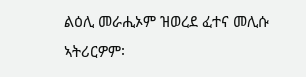ልዕሊ መራሒኦም ዝወረደ ፈተና መሊሱ ኣትሪርዎም፡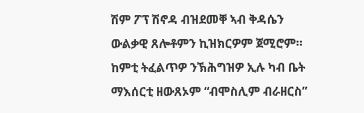ሽም ፖፕ ሽኖዳ ብዝደመቐ ኣብ ቅዳሴን ውልቃዊ ጸሎቶምን ኪዝክርዎም ጀሚሮም። ከምቲ ትፈልጥዎ ንኽሕግዝዎ ኢሉ ካብ ቤት ማእሰርቲ ዘውጸኦም “ብሞስሊም ብራዘርስ”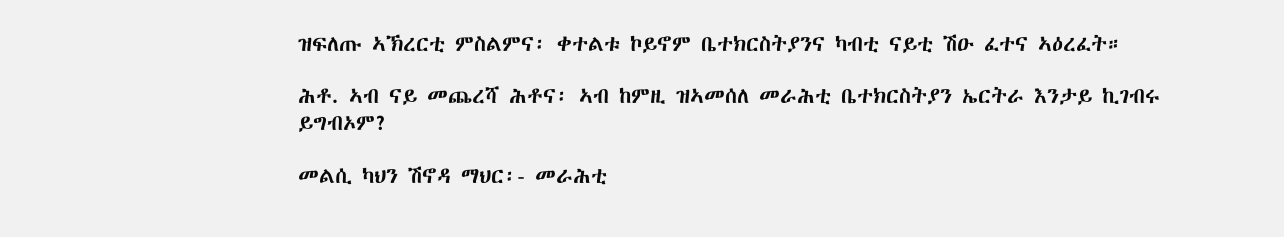ዝፍለጡ ኣኽረርቲ ምስልምና፡ ቀተልቱ ኮይኖም ቤተክርስትያንና ካብቲ ናይቲ ሽዑ ፈተና ኣዕረፈት።

ሕቶ. ኣብ ናይ መጨረሻ ሕቶና፡ ኣብ ከምዚ ዝኣመሰለ መራሕቲ ቤተክርስትያን ኤርትራ እንታይ ኪገብሩ ይግብኦም?

መልሲ ካህን ሽኖዳ ማህር፡- መራሕቲ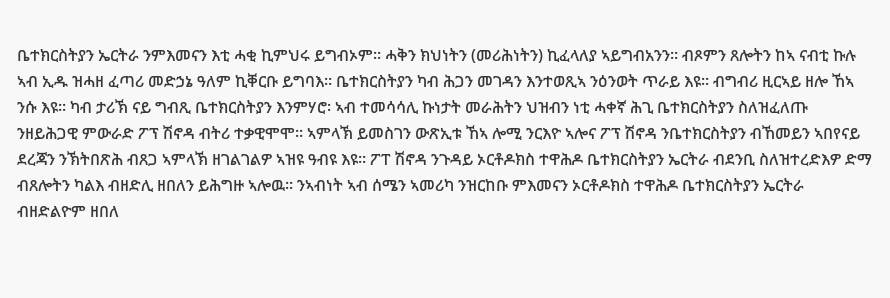ቤተክርስትያን ኤርትራ ንምእመናን እቲ ሓቂ ኪምህሩ ይግብኦም። ሓቅን ክህነትን (መሪሕነትን) ኪፈላለያ ኣይግብአንን። ብጾምን ጸሎትን ከኣ ናብቲ ኩሉ ኣብ ኢዱ ዝሓዘ ፈጣሪ መድኃኔ ዓለም ኪቐርቡ ይግባእ። ቤተክርስትያን ካብ ሕጋን መገዳን እንተወጺኣ ንዕንወት ጥራይ እዩ። ብግብሪ ዚርኣይ ዘሎ ኸኣ ንሱ እዩ። ካብ ታሪኽ ናይ ግብጺ ቤተክርስትያን እንምሃሮ፡ ኣብ ተመሳሳሊ ኩነታት መራሕትን ህዝብን ነቲ ሓቀኛ ሕጊ ቤተክርስትያን ስለዝፈለጡ ንዘይሕጋዊ ምውራድ ፖፕ ሽኖዳ ብትሪ ተቃዊሞሞ። ኣምላኽ ይመስገን ውጽኢቱ ኸኣ ሎሚ ንርእዮ ኣሎና ፖፕ ሽኖዳ ንቤተክርስትያን ብኸመይን ኣበየናይ ደረጃን ንኽትበጽሕ ብጸጋ ኣምላኽ ዘገልገልዎ ኣዝዩ ዓብዩ እዩ። ፖፐ ሽኖዳ ንጉዳይ ኦርቶዶክስ ተዋሕዶ ቤተክርስትያን ኤርትራ ብደንቢ ስለዝተረድእዎ ድማ ብጸሎትን ካልእ ብዘድሊ ዘበለን ይሕግዙ ኣሎዉ። ንኣብነት ኣብ ሰሜን ኣመሪካ ንዝርከቡ ምእመናን ኦርቶዶክስ ተዋሕዶ ቤተክርስትያን ኤርትራ ብዘድልዮም ዘበለ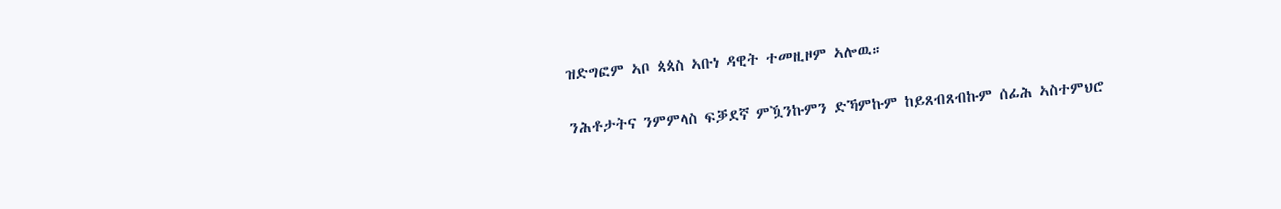ዝድግፎም ኣቦ ጳጳስ ኣቡነ ዳዊት ተመዚዞም ኣሎዉ።

ንሕቶታትና ንምምላስ ፍቓደኛ ምዃንኩምን ድኻምኩም ከይጸብጸብኩም ሰፊሕ ኣስተምህሮ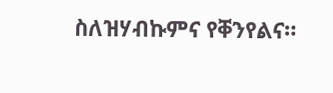ስለዝሃብኩምና የቐንየልና።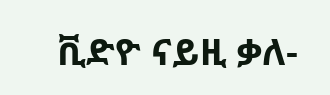ቪድዮ ናይዚ ቃለ-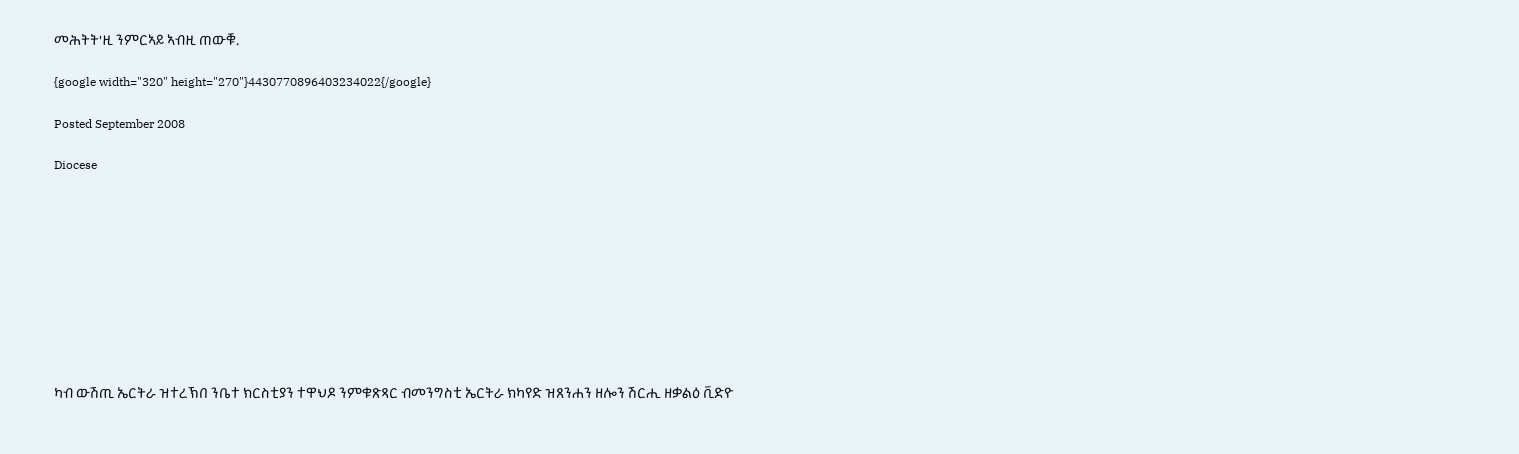መሕትት'ዚ ንምርኣይ ኣብዚ ጠውቑ.

{google width="320" height="270"}4430770896403234022{/google}

Posted September 2008

Diocese










ካብ ውሽጢ ኤርትራ ዝተረኽበ ንቤተ ክርስቲያን ተዋህዶ ንምቁጽጻር ብመንግስቲ ኤርትራ ክካየድ ዝጸንሐን ዘሎን ሽርሒ ዘቃልዕ ቪድዮ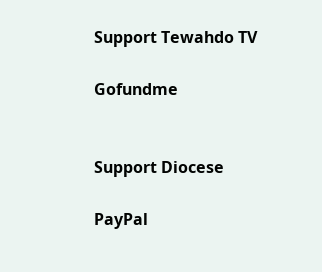Support Tewahdo TV

Gofundme


Support Diocese

PayPal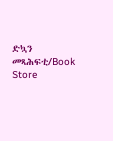ድኳን መጻሕፍቲ/Book Store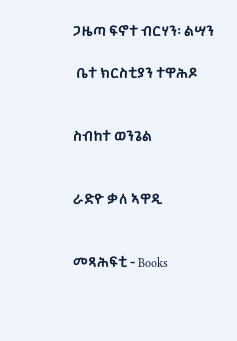ጋዜጣ ፍኖተ ብርሃን፡ ልሣን

 ቤተ ክርስቲያን ተዋሕዶ


ስብከተ ወንጌል


ራድዮ ቃለ ኣዋዲ


መጻሕፍቲ - Books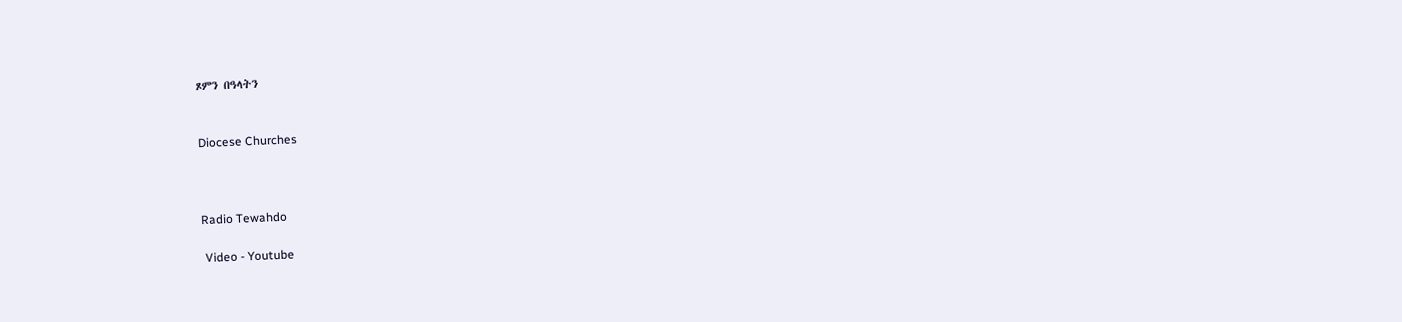ጾምን በዓላትን


Diocese Churches



Radio Tewahdo

 Video - Youtube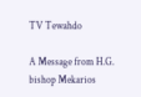TV Tewahdo

A Message from H.G. bishop Mekarios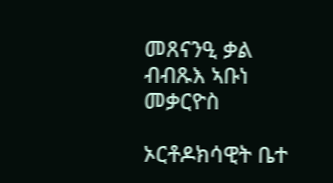መጸናንዒ ቃል ብብጹእ ኣቡነ መቃርዮስ

ኦርቶዶክሳዊት ቤተ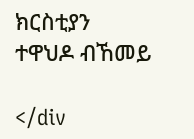ክርስቲያን ተዋህዶ ብኸመይ

</div